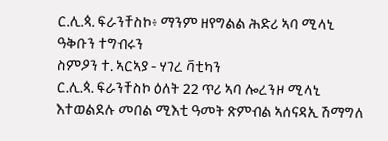ር.ሊ.ጳ. ፍራንቸስኮ፥ ማንም ዘየግልል ሕድሪ ኣባ ሚላኒ ዓቅቡን ተግብሩን
ስምዖን ተ. ኣርኣያ - ሃገረ ቫቲካን
ር.ሊ.ጳ. ፍራንቸስኮ ዕለት 22 ጥሪ ኣባ ሎረንዞ ሚላኒ እተወልደሉ መበል ሚእቲ ዓመት ጽምብል ኣሰናዳኢ ሽማግለ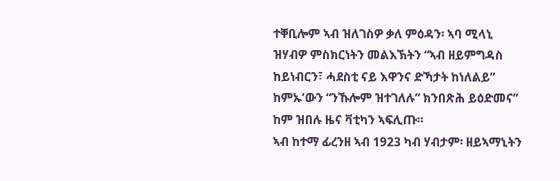ተቐቢሎም ኣብ ዝለገስዎ ቃለ ምዕዳን፡ ኣባ ሚላኒ ዝሃብዎ ምስክርነትን መልእኽትን “ኣብ ዘይምግዳስ ከይነብርን፣ ሓደስቲ ናይ እዋንና ድኻታት ከነለልይ” ከምኡ’ውን “ንኹሎም ዝተገለሉ” ክንበጽሕ ይዕድመና” ከም ዝበሉ ዜና ቫቲካን ኣፍሊጡ።
ኣብ ከተማ ፊረንዘ ኣብ 1923 ካብ ሃብታም፡ ዘይኣማኒትን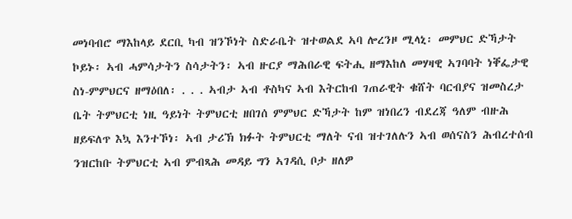መነባብሮ ማእከላይ ደርቢ ካብ ዝንኾነት ስድራቤት ዝተወልደ ኣባ ሎረንዞ ሚላኒ፡ መምህር ድኻታት ኮይኑ፡ ኣብ ሓምሳታትን ስሳታትን፡ ኣብ ዙርያ ማሕበራዊ ፍትሒ ዘማእከለ መሃዛዊ ኣገባባት ነቐፌታዊ ስነ-ምምህርና ዘማዕበለ፡ . . . ኣብታ ኣብ ቶስካና ኣብ እትርከብ ገጠራዊት ቁሸት ባርብያና ዝመስረታ ቤት ትምህርቲ ነዚ ዓይነት ትምህርቲ ዘበገሰ ምምህር ድኻታት ከም ዝነበረን ብደረጃ ዓለም ብዙሕ ዘይፍለጥ እኳ እንተኾነ፡ ኣብ ታሪኽ ክፉት ትምህርቲ ማለት ናብ ዝተገለሉን ኣብ ወሰናስን ሕብረተሰብ ንዝርከቡ ትምህርቲ ኣብ ምብጻሕ መዳይ ግን ኣገዳሲ ቦታ ዘለዎ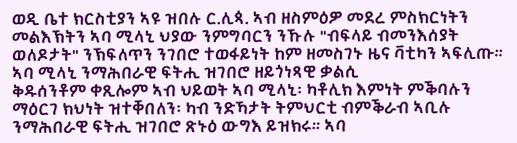ወዲ ቤተ ክርስቲያን ኣዩ ዝበሉ ር.ሊጳ. ኣብ ዘስምዕዎ መደረ ምስክርነትን መልእኽትን ኣባ ሚላኒ ህያው ንምግባርን ንኹሉ "ብፍላይ ብመንእሰያት ወለዶታት" ንኽፍለጥን ንገበሮ ተወፋይነት ከም ዘመስገኑ ዜና ቫቲካን ኣፍሊጡ።
ኣባ ሚላኒ ንማሕበራዊ ፍትሒ ዝገበሮ ዘይጎነጻዊ ቃልሲ
ቅዱሰንቶም ቀጺሎም ኣብ ህይወት ኣባ ሚላኒ፡ ካቶሊክ እምነት ምቕባሉን ማዕርገ ክህነት ዝተቐበለን፡ ካብ ንድኻታት ትምህርቲ ብምቕራብ ኣቢሉ ንማሕበራዊ ፍትሒ ዝገበሮ ጽኑዕ ውግእ ይዝክሩ። ኣባ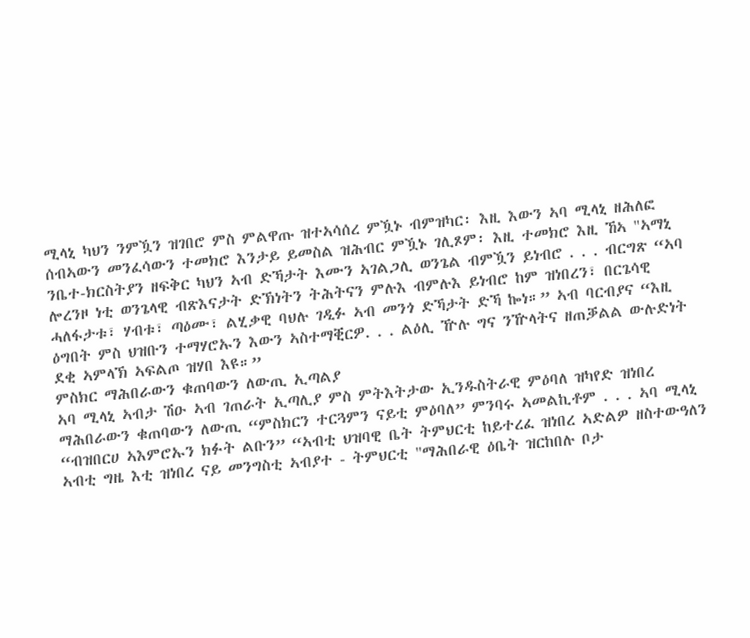ሚላኒ ካህን ንምዃን ዝገበሮ ምስ ምልዋጡ ዝተኣሳሰረ ምዃኑ ብምዝካር፡ እዚ እውን ኣባ ሚላኒ ዘሕለፎ ሰብኣውን መንፈሳውን ተመክሮ እንታይ ይመስል ዝሕብር ምዃኑ ገሊጾም፡ እዚ ተመክሮ እዚ ኸኣ "ኣማኒ ንቤተ-ክርስትያን ዘፍቅር ካህን ኣብ ድኻታት እሙን ኣገልጋሊ ወንጌል ብምዃን ይነብሮ . . . ብርግጽ “ኣባ ሎረንዞ ነቲ ወንጌላዊ ብጽእናታት ድኽነትን ትሕትናን ምሉእ ብምሉእ ይነብሮ ከም ዝነበረን፣ በርጌሳዊ ሓለፋታቱ፣ ሃብቱ፣ ጣዕሙ፣ ልሂቃዊ ባህሉ ገዲፉ ኣብ መንጎ ድኻታት ድኻ ኰነ።” ኣብ ባርብያና “እዚ ዕግበት ምስ ህዝቡን ተማሃሮኡን እውን ኣስተማቒርዎ. . . ልዕሊ ዅሉ ግና ንዅላትና ዘጠቓልል ውሉድነት ደቂ ኣምላኽ ኣፍልጦ ዝሃበ እዩ።”
ምስክር ማሕበራውን ቁጠባውን ለውጢ ኢጣልያ
ኣባ ሚላኒ ኣብታ ሽዑ ኣብ ገጠራት ኢጣሊያ ምስ ምትእትታው ኢንዱስትራዊ ምዕባለ ዝካየድ ዝነበረ ማሕበራውን ቁጠባውን ለውጢ “ምስክርን ተርጓምን ናይቲ ምዕባለ” ምንባሩ ኣመልኪቶም . . . ኣባ ሚላኒ “ብዝበርሀ ኣእምሮኡን ክፉት ልቡን” “ኣብቲ ህዝባዊ ቤት ትምህርቲ ከይተረፈ ዝነበረ ኣድልዎ ዘስተውዓለን
ኣብቲ ግዜ እቲ ዝነበረ ናይ መንግስቲ ኣብያተ - ትምህርቲ "ማሕበራዊ ዕቤት ዝርከበሉ ቦታ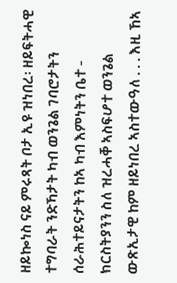ዘይኰነስ ናይ ምሩጻት ቦታ ኢዩ ዝነበረ፡ ዘይፍትሓዊ ተግባራት ንድኻታት ካብ ወንጌል ገባሮታትን ሰራሕተይናታትን ከኣ ካብ እምነትን ቤተ - ክርስትያንን ስለ ዝረሓቐ ኣስፍሆተ ወንጌል ውጽኢታዊ ከም ዘይነበረ ኣስተውዓለ . . . እዚ ኸኣ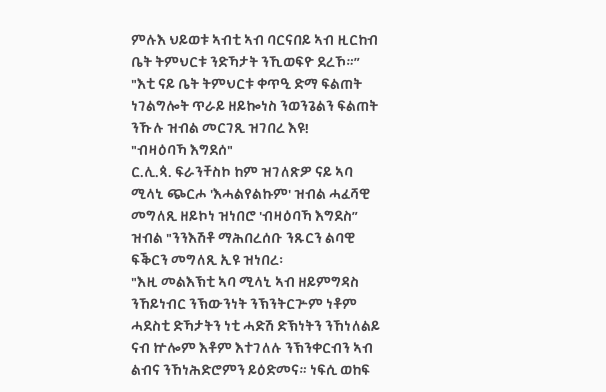ምሉእ ህይወቱ ኣብቲ ኣብ ባርናበይ ኣብ ዚርከብ ቤት ትምህርቱ ንድኻታት ንኺወፍዮ ደረኾ።”
"እቲ ናይ ቤት ትምህርቱ ቀጥዒ ድማ ፍልጠት ነገልግሎት ጥራይ ዘይኰነስ ንወንጌልን ፍልጠት ንኹሉ ዝብል መርገጺ ዝገበረ እዩ!
"ብዛዕባኻ እግደሰ"
ር.ሊ.ጳ. ፍራንቸስኮ ከም ዝገለጽዎ ናይ ኣባ ሚላኒ ጭርሖ 'እሓልየልኩም' ዝብል ሓፈሻዊ መግለጺ ዘይኮነ ዝነበሮ 'ብዛዕባኻ እግደስ” ዝብል "ንንእሽቶ ማሕበረሰቡ ንጹርን ልባዊ ፍቕርን መግለጺ ኢዩ ዝነበረ፡
"እዚ መልእኽቲ ኣባ ሚላኒ ኣብ ዘይምግዳስ ንኸይነብር ንኽውንነት ንኽንትርጕም ነቶም ሓደስቲ ድኻታትን ነቲ ሓድሽ ድኽነትን ንኸነለልይ ናብ ኵሎም እቶም እተገለሉ ንኽንቀርብን ኣብ ልብና ንኸነሕድሮምን ይዕድመና። ነፍሲ ወከፍ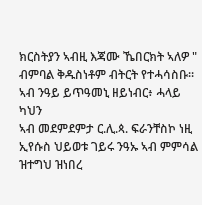ክርስትያን ኣብዚ እጃሙ ኼበርክት ኣለዎ " ብምባል ቅዱስነቶም ብትርት የተሓሳስቡ።
ኣብ ንዓይ ይጥዓመኒ ዘይነብር፥ ሓላይ ካህን
ኣብ መደምደምታ ር.ሊ.ጳ. ፍራንቸስኮ ነዚ ኢየሱስ ህይወቱ ገይሩ ንዓኡ ኣብ ምምሳል ዝተግህ ዝነበረ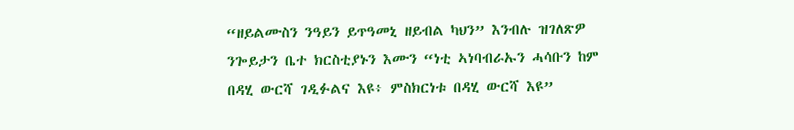“ዘይልሙስን ንዓይን ይጥዓመኒ ዘይብል ካህን” እንብሉ ዝገለጽዎ ንጐይታን ቤተ ክርስቲያኑን እሙን “ነቲ ኣነባብራኡን ሓሳቡን ከም በዳሂ ውርሻ ገዲፉልና እዩ፥ ምስክርነቱ በዳሂ ውርሻ እዩ”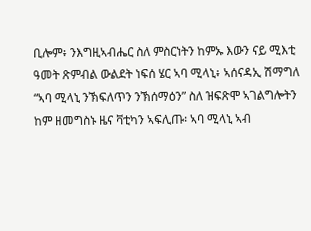ቢሎም፥ ንእግዚኣብሔር ስለ ምስርነትን ከምኡ እውን ናይ ሚእቲ ዓመት ጽምብል ውልደት ነፍሰ ሄር ኣባ ሚላኒ፥ ኣሰናዳኢ ሽማግለ “ኣባ ሚላኒ ንኽፍለጥን ንኽሰማዕን” ስለ ዝፍጽሞ ኣገልግሎትን ከም ዘመግስኑ ዜና ቫቲካን ኣፍሊጡ፡ ኣባ ሚላኒ ኣብ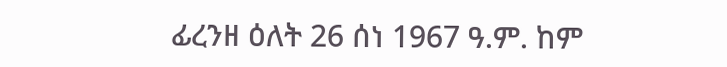ፊረንዘ ዕለት 26 ሰነ 1967 ዓ.ም. ከም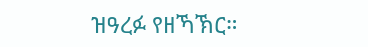ዝዓረፉ የዘኻኽር።